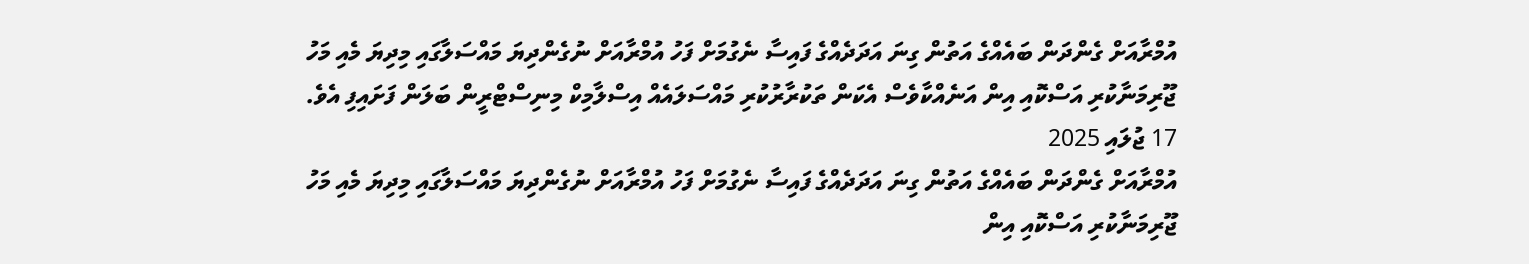އުމްރާއަށް ގެންދަން ބައެއްގެ އަތުން ގިނަ އަދަދެއްގެ ފައިސާ ނެގުމަށް ފަހު އުމްރާއަށް ނުގެންދިޔަ މައްސަލާގައި މިދިޔަ މެއި މަހު ޖޫރިމަނާކުރި އަސްކޮއި އިން އަނެއްކާވެސް އެކަން ތަކުރާރުކުރި މައްސަލައެއް އިސްލާމިކް މިނިސްޓްރީން ބަލަން ފަށައިފި އެވެ.
17 ޖުލައި 2025
އުމްރާއަށް ގެންދަން ބައެއްގެ އަތުން ގިނަ އަދަދެއްގެ ފައިސާ ނެގުމަށް ފަހު އުމްރާއަށް ނުގެންދިޔަ މައްސަލާގައި މިދިޔަ މެއި މަހު ޖޫރިމަނާކުރި އަސްކޮއި އިން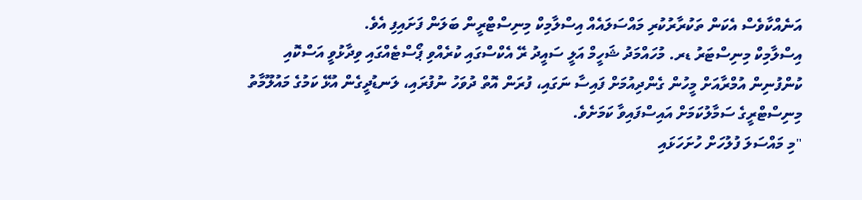އަނެއްކާވެސް އެކަން ތަކުރާރުކުރި މައްސަލައެއް އިސްލާމިކް މިނިސްޓްރީން ބަލަން ފަށައިފި އެވެ.
އިސްލާމިކް މިނިސްޓަރު ޑރ. މުހައްމަދު ޝަހީމް އަލީ ސައީދު ރޭ އެކްސްގައި ކުރެއްވި ޕޯސްޓެއްގައި ވިދާޅުވީ އަސްކޮއި ކުންފުނިން އުމްރާއަށް މީހުން ގެންދިއުމަށް ފައިސާ ނަގައި، ފުރަން އޮތް ދުވަހު ނުފުރައި، ލަނޑުދީގެން އުޅޭ ކަމުގެ މައުލޫމާތު މިނިސްޓްރީގެ ސަމާލުކަމަށް އައިސްފައިވާ ކަމަށެވެ.
"މި މައްސަލަ ފުލުހަށް ހުށަހަޅައި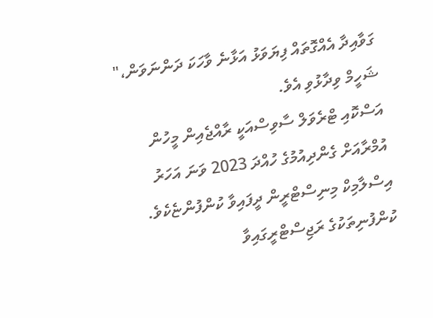ގަވާއިދާ އެއްގޮތައް ފިޔަވަޅު އަޅާނެ ވާހަކަ ދަންނަވަން،" ޝަހީމް ވިދާޅުވި އެވެ.
އަސްކޮއި ޓްރެވަލް ސާވިސްއަކީ ރާއްޖެއިން މީހުން އުމްރާއަށް ގެންދިއުމުގެ ހުއްދަ 2023 ވަނަ އަހަރު އިސްލާމިކް މިނިސްޓްރީން ދީފައިވާ ކުންފުންޏެކެވެ.
ކުންފުނިތަކުގެ ރަޖިސްޓްރީގައިވާ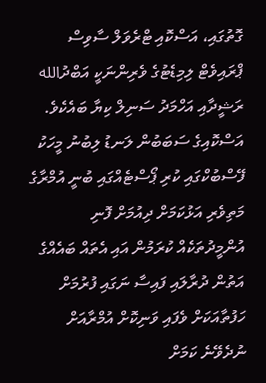ގޮތުގައި، އަސްކޮއި ޓްރެވަލް ސާވިސް ޕްރައިވެޓް ލިމިޑެޓުގެ ވެރިންނަކީ އަބްދުالله ރަޝީދާއި އަހްމަދު ސަނިލް ކިޔާ ބައެކެވެ.
އަސްކޮއިގެ ސަބަބުން ލަނޑު ލިބުނު މީހަކު ފޭސްބުކްގައި ކުރި ޕޯސްޓެއްގައި ބުނީ އުމްރާގެ މަތިވެރި އަޅުކަމަށް ދިއުމަށް ފޮނި އުންމީދުތަކެއް ކުރަމުން އައި އެތައް ބައެއްގެ އަތުން ދުރާލައި ފައިސާ ނަގައި ފުރުމަށް ހަފުތާއަކަށް ވެފައި ވަނިކޮށް އުމްރާއަށް ނުދެވޭނެ ކަމަށް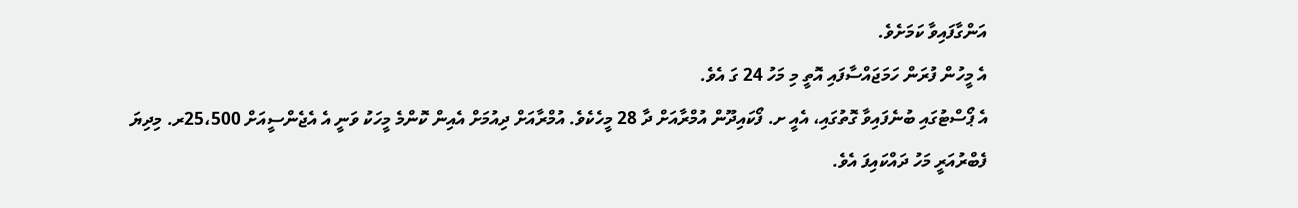އަންގާފައިވާ ކަމަށެވެ.
އެ މީހުން ފުރަން ހަމަޖައްސާފައި އޮތީ މި މަހު 24 ގަ އެވެ.
އެ ޕޯސްޓުގައި ބުނެފައިވާ ގޮތުގައި، އެއީ ށ. ފޯކައިދޫން އުމްރާއަށް ދާ 28 މީހެކެވެ. އުމްރާއަށް ދިއުމަށް އެއިން ކޮންމެ މީހަކު ވަނީ އެ އެޖެންސީއަށް 25،500ރ. މިދިޔަ ފެބްރުއަރީ މަހު ދައްކައިފަ އެވެ.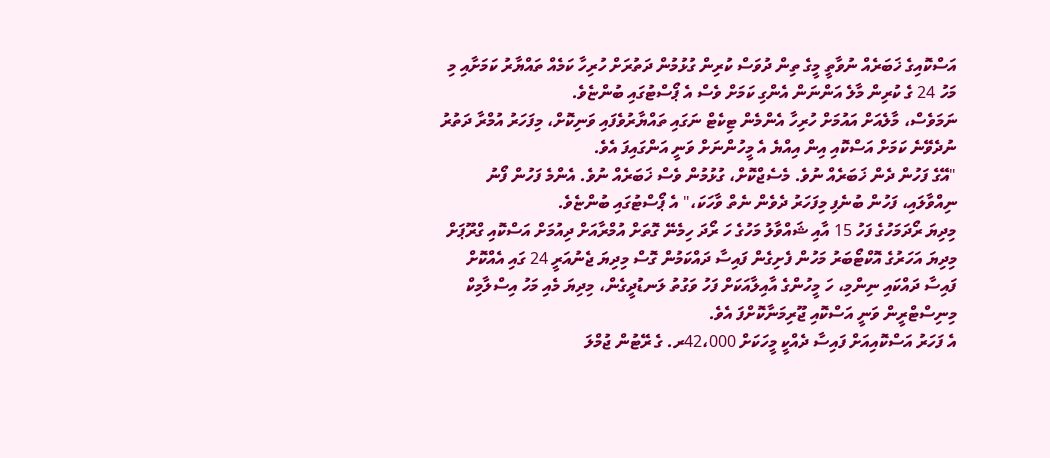އަސްކޮއިގެ ޚަބަރެއް ނުވާތީ މީގެ ތިން ދުވަސް ކުރިން ގުޅުމުން ދަތުރަށް ހުރިހާ ކަމެއް ތައްޔާރު ކަމަށާއި މި މަހު 24 ގެ ކުރިން މާލެ އަންނަން އެންގި ކަމަށް ވެސް އެ ޕޯސްޓުގައި ބުންޏެވެ.
ނަމަވެސް، މާލެއަށް އައުމަށް ހުރިހާ އެންމެން ޓިކެޓް ނަގައި ތައްޔާރުވެފައި ވަނިކޮށް، މިފަހަރު އުމްރާ ދަތުރު ނުދެވޭނެ ކަމަށް އަސްކޮއި އިން އިއްޔެ އެ މީހުންނަށް ވަނީ އަންގައިފަ އެވެ.
"އޭގެ ފަހުން ދެން ޚަބަރެއް ނުވެ. މެސެޖްކޮށް، ގުޅުމުން ވެސް ޚަބަރެއް ނުވެ. އެންމެ ފަހުން ފޯނު ނިއްވާލައި، ފަހުން ބުނެފި މިފަހަރު ދެވެން ނެތް ވާހަކަ،" އެ ޕޯސްޓުގައި ބުންޏެވެ.
މިދިޔަ ރޯދަމަހުގެ ފަހު 15 އާއި ޝައްވާލު މަހުގެ ހަ ރޯދަ ހިމެނޭ ގޮތަށް އުމްރާއަށް ދިއުމަށް އަސްކޮއި ގްރޫޕަށް މިދިޔަ އަހަރުގެ އޮކްޓޯބަރު މަހުން ފެށިގެން ފައިސާ ދައްކަމުން ގޮސް މިދިޔަ ޖެނުއަރީ 24 ގައި އެއްކޮށް ފައިސާ ދައްކައި ނިންމި، ހަ މީހުންގެ އާއިލާއަކަށް ފަހު ވަގުތު ލަނޑުދީގެން، މިދިޔަ މެއި މަހު އިސްލާމިކް މިނިސްޓްރީން ވަނީ އަސްކޮއި ޖޫރިމަނާކޮށްފަ އެވެ.
އެ ފަހަރު އަސްކޮއިއަށް ފައިސާ ދެއްކީ މީހަކަށް 42،000ރ. ގެ ރޭޓުން ޖުމްލަ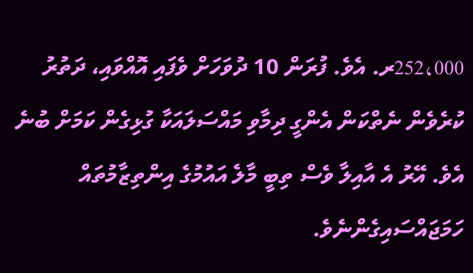252،000ރ. އެވެ. ފުރަން 10 ދުވަހަށް ވެފައި އޮއްވައި، ދަތުރު ކުރެވެން ނެތްކަން އެންގީ ދިމާވި މައްސަލައަކާ ގުޅިގެން ކަމަށް ބުނެ އެވެ. އޭރު އެ އާއިލާ ވެސް ތިބީ މާލެ އައުމުގެ އިންތިޒާމުތައް ހަމަޖައްސައިގެންނެވެ.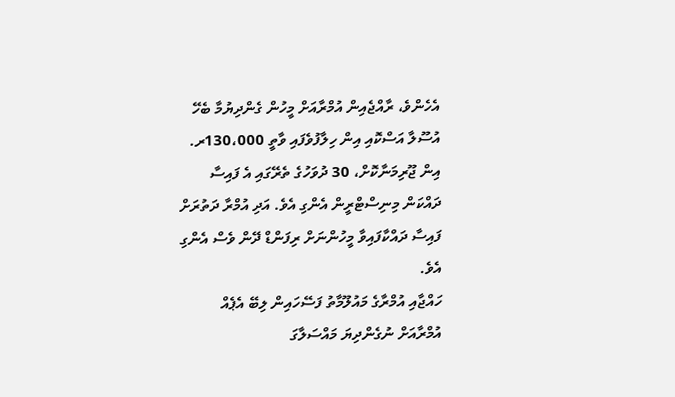އެހެންވެ، ރާއްޖެއިން އުމްރާއަށް މީހުން ގެންދިޔުމާ ބެހޭ އުސޫލާ އަސްކޮއި އިން ހިލާފުވެފައި ވާތީ 130،000ރ. އިން ޖޫރިމަނާކޮށް، 30 ދުވަހުގެ ތެރޭގައި އެ ފައިސާ ދައްކަން މިނިސްޓްރީން އެންގި އެވެ. އަދި އުމްރާ ދަތުރަށް ފައިސާ ދައްކާފައިވާ މީހުންނަށް ރިފަންޑް ދޭން ވެސް އެންގި އެވެ.
ހައްޖާއި އުމްރާގެ މައުލޫމާތު ފަސޭހައިން ލިބޭ އެޕެއް
އުމްރާއަށް ނުގެންދިޔަ މައްސަލާގަ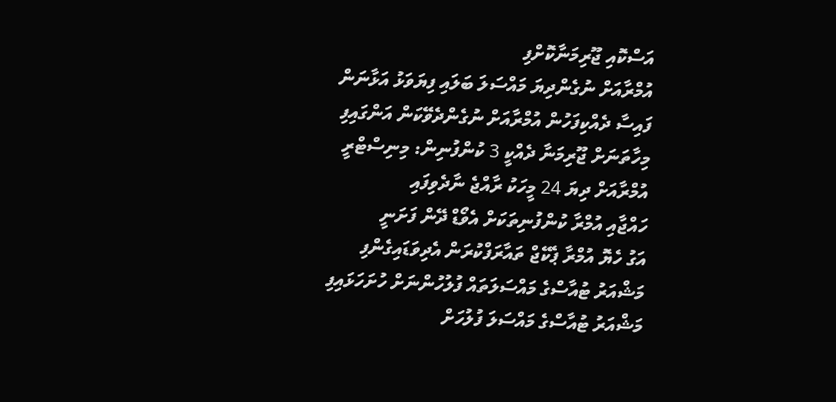އަސްކޮއި ޖޫރިމަނާކޮށްފި
އުމްރާއަށް ނުގެންދިޔަ މައްސަލަ ބަލައި ފިޔަވަޅު އަޅާނަން
ފައިސާ ދެއްކިފަހުން އުމްރާއަށް ނުގެންދެވޭކަން އަންގައިފި
މިހާތަނަށް ޖޫރިމަނާ ދެއްކީ 3 ކުންފުނިން: މިނިސްޓްރީ
އުމްރާއަށް ދިޔަ 24 މީހަކު ރާއްޖެ ނާދެވިފައި
ހައްޖާއި އުމްރާ ކުންފުނިތަކަށް އެވޯޑް ދޭން ފަށަނީ
އަގު ހެޔޮ އުމްރާ ޕެކޭޖް ތައާރަފްކުރަން އެދިވަޑައިގެންފި
މަޝްއަރު ޓުއާސްގެ މައްސަލަތައް ފުލުހުންނަށް ހުށަހަޅައިފި
މަޝްއަރު ޓުއާސްގެ މައްސަލަ ފުލުހަށް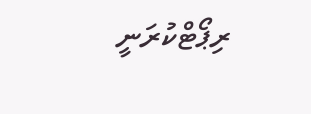ރިޕޯޓްކުރަނީ